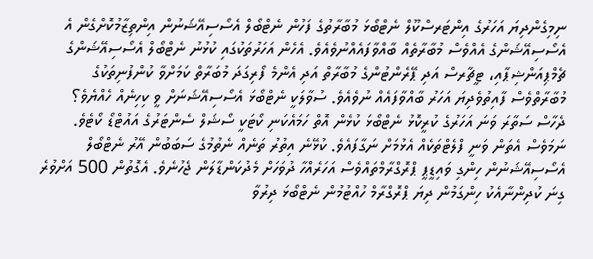ނިމިގެންދިޔަ އަހަރުގެ އިންޓަރސްކޫލް ނެޓްބޯޅަ މުބާރާތުގެ ފަހުން ނެޓްބޯލް އެސޯސިއޭޝަނުން އިންތިޒާމުކޮށްގެން އެ އެސޯސިއޭޝަންގެ އެއްވެސް މުބާރާތެއް ބާއްވާފައެއްނުވެއެވެ. އެހެން އަހަރުތަކުގައި ކުޅުނު ނެޓްބޯލް އެސޯސިއޭޝަންގެ ޗެމްޕިއަންޝިޕާއި، ޓީޗާރސް އަދި ޕޭރެންޓުންގެ މުބާރާތް އަދި އެންމެ ފޯރިގަދަ މުބަރާތް ކަމަށްވާ ކުންފުނިތަކުގެ މުބާރާތްވެސް ފާއިތުވެދިޔަ އަހަރު ބާއްވާފައެއް ނުވެއެވެ. ސުވާލަކީ ނެޓްބޯޅަ އެސޯސިއޭޝަނަށް ވީ ކިހިނެއް ހެއްޔެވެ؟
ދެހާސް ސަތާރަ ވަނަ އަހަރުގެ ކުރީކޮޅު ނެޓްބޯޅަ ކުޅެން އޮތް ހަމައެކަނި ކޯޓަކީ ސޯޝަލް ސެންޓަރުގެ އައުޓްޑޯ ކޯޓެވެ. ނަމަވެސް އެތަން ވަނީ ފްލެޓްތަކެއް އެޅުމަށް ނަގާފައެވެ. ކުޅޭނެ އިތުރު ތަނެއް ނެތުމުގެ ސަބަބުން އޭރު ނެޓްބޯލް އެސޯސިއޭޝަނުން ހިންގި ވައިޑީޕީ ޕްރޮގްރާމްތައްވެސް އަހަރެއްހާ ދުވަހަށް މެދުކަންޑާލަން ޖެހުނެވެ. އެގޮތުން 500 އަށްވުރެ ގިނަ ކުދިންނާއެކު ހިންގަމުން ދިޔަ ޕްރޮގްރާމް ހުއްޓުމުން ނެޓްބޯޅަ ދިރުވާ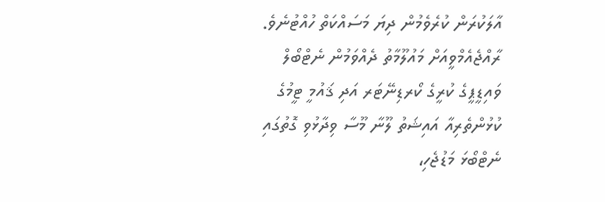އާލަކުރަން ކުރެވެމުން ދިޔަ މަސައްކަތް ހުއްޓުނެވެ.
ރާއްޖެއެމްވީއަށް މައުލޫމާތު ދެއްވަމުން ނެޓްބޯލް ވައިޑީޕީގެ ކުރީގެ ކޯރޑިނޭޓަރ އަދި ޤައުމީ ޓީމުގެ ކުޅުންތެރިއާ އައިޝަތު ލޫނާ މޫސާ ވިދާޅުވި ގޮތުގައި ނެޓްބޯޅަ މަޑުޖެހި،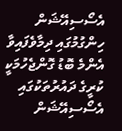އެސޯސިއޭޝަން ހިންގުމުގައި ދިމާވެފައިވާ އެންމެ ބޮޑު ގޮންޖެހުމަކީ ކުރީގެ ދައުރުތަކުގައި އެސޯސިއޭޝަން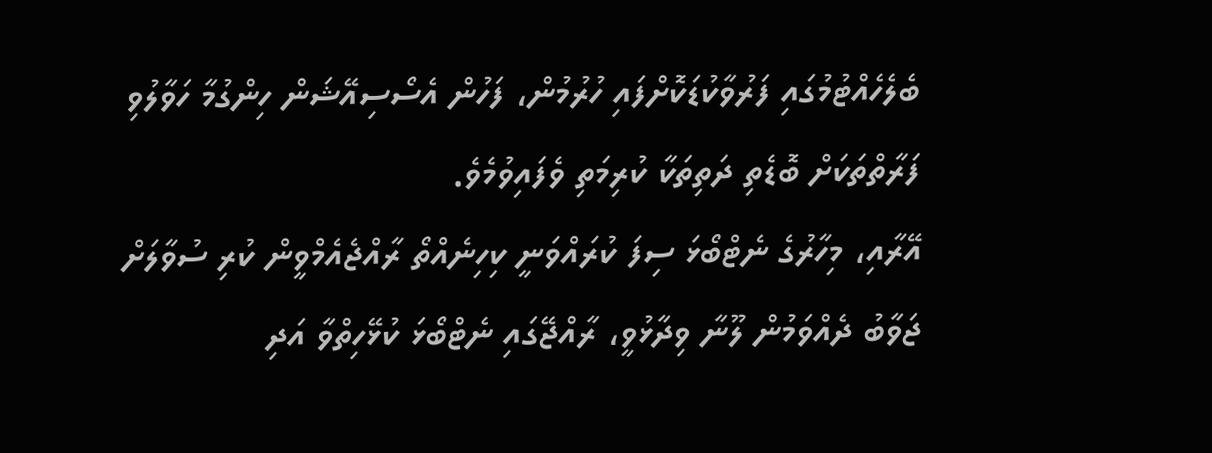ބެލެހެއްޓުމުގައި ފަރުވާކުޑަކޮށްފައި ހުރުމުން، ފަހުން އެސޯސިއޭޝަން ހިންގުމާ ހަވާލުވި ފަރާތްތަކަށް ބޮޑެތި ދަތިތަކާ ކުރިމަތި ވެފައިވުމެވެ.
އޭރާއި، މިހާރުގެ ނެޓްބޯޅަ ސިފަ ކުރައްވަނީ ކިހިނެއްތޯ ރާއްޖެއެމްވީން ކުރި ސުވާލަށް ޖަވާބު ދެއްވަމުން ލޫނާ ވިދާޅުވީ، ރާއްޖޭގައި ނެޓްބޯޅަ ކުޅޭހިތްވާ އަދި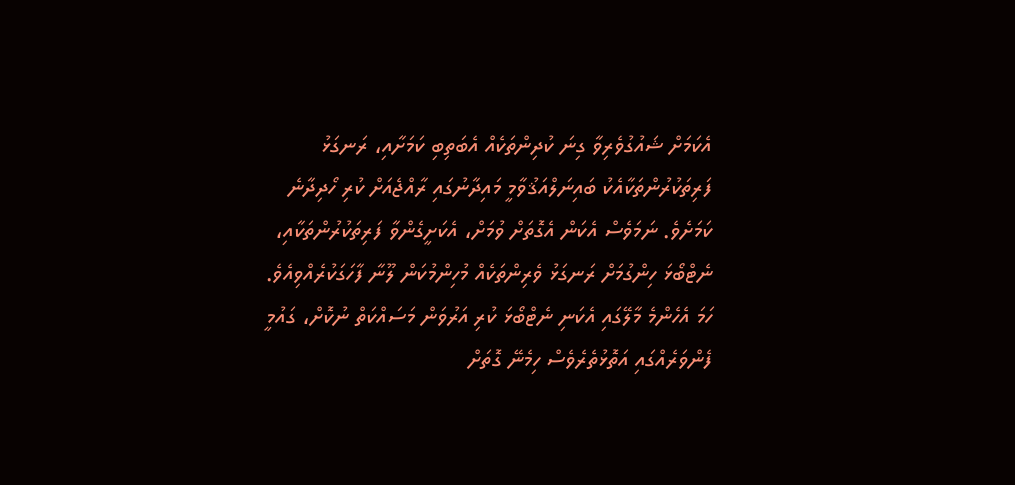އެކަމަށް ޝައުގުވެރިވާ ގިނަ ކުދިންތަކެއް އެބަތިބި ކަމަށާއި، ރަނގަޅު ފަރިތަކުރުންތަކާއެކު ބައިނަލްއަޤުވާމީ މައިދާނުގައި ރާއްޖެއަށް ކުރި ހޯދިދާނެ ކަމަށެވެ. ނަމަވެސް އެކަން އެގޮތަށް ވުމަށް، އެކަށީގެންވާ ފަރިތަކުރުންތަކާއި، ނެޓްބޯޅަ ހިންގުމަށް ރަނގަޅު ވެރިންތަކެއް މުހިންމުކަން ލޫނާ ފާހަގަކުރެއްވިއެވެ. ހަމަ އެހެންމެ މާލޭގައި އެކަނި ނެޓްބޯޅަ ކުރި އަރުވަން މަސައްކަތް ނުކޮށް، ގައުމީ ފެންވަރެއްގައި އަތޮޅުތެރެވެސް ހިމެނޭ ގޮތަށް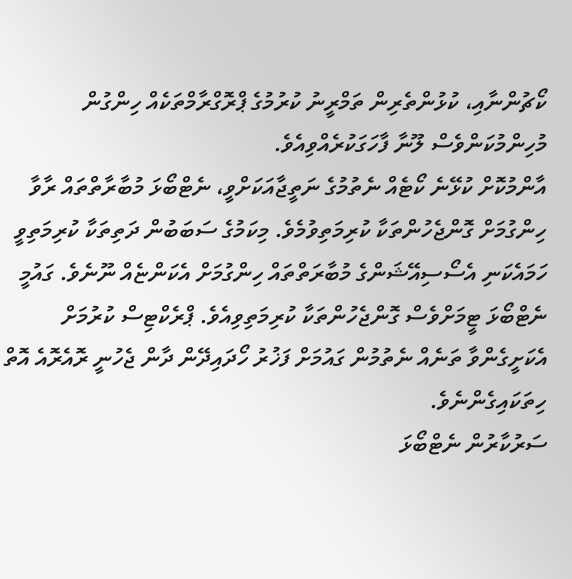ކޯޗުންނާއި، ކުޅުންތެރިން ތަމްރީނު ކުރުމުގެ ޕްރޮގްރާމްތަކެއް ހިންގުން މުހިންމުކަންވެސް ލޫނާ ފާހަގަކުރެއްވިއެވެ.
އާންމުކޮށް ކުޅޭނެ ކޯޓެއް ނެތުމުގެ ނަތީޖާއަކަށްވީ، ނެޓްބޯޅަ މުބާރާތްތައް ރާވާ ހިންގުމަށް ގޮންޖެހުންތަކާ ކުރިމަތިވުމެވެ. މިކަމުގެ ސަބަބުން ދަތިތަކާ ކުރިމަތިވީ ހަމައެކަނި އެސޯސިއޭޝަންގެ މުބާރަތްތައް ހިންގުމަށް އެކަންޏެއް ނޫނެވެ. ގައުމީ ނެޓްބޯޅަ ޓީމަށްވެސް ގޮންޖެހުންތަކާ ކުރިމަތިވިއެވެ. ޕްރެކްޓިސް ކުރުމަށް އެކަށީގެންވާ ތަނެއް ނެތުމުން ގައުމަށް ފަޚުރު ހޯދައިދޭން ދާން ޖެހުނީ ރޮއެރޮއެ އޮތް ހިތަކައިގެންނެވެ.
ސަރުކާރުން ނެޓްބޯޅަ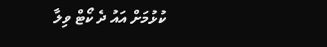ކުޅުމަށް އައު ދެ ކޯޓް ވިލާ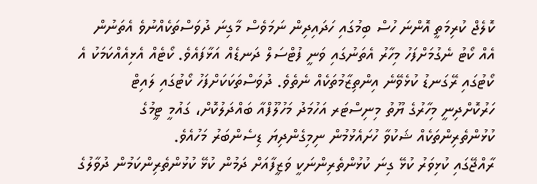ކޮލެޖް ކުރިމަތީ އޮންނަ ހުސް ބިމުގައި ހަދައިދިން ނަމަވެސް މާގިނަ ދުވަސްތަކެއްނުވެ އެތަނުން އެއް ކޯޓު ނެގުމަށްފަހު މިހާރު އެތަނުގައި ވަނީ ފުޓްސަލް ދަނޑެއް އަޅާފައެވެ. ކޯޓެއް އެޅިއެއްކަމަކު އެ ކޯޓުގައި ރޭގަނޑު ކުޅެވޭނެ އިންތިޒާމުތަކެއް ނެތެވެ. ދުވަސްތަކަކަށްފަހު ކޯޓުގައި ލައިޓް ހަރުކޮށްދިނީ މިހާރުގެ ޔޫތު މިނިސްޓަރ އަހުމަދު މަހުލޫފްއާ ބައްދަލުކޮށް، ގައުމީ ޓީމުގެ ކުޅުންތެރިންތަކެއް ޝަކުވާ ހުށައެޅުމުން ނިމިގެންދިޔަ ޑިސެންބަރު މަހުއެވެ.
ރާއްޖޭގައި ކުޅިވަރު ކުޅޭ ގިނަ ކުޅުންތެރިންނަކީ ވަޒީފާއަށް ދަމުން ކުޅޭ ކުޅުންތެރިންކަމުން ދުވާލުގެ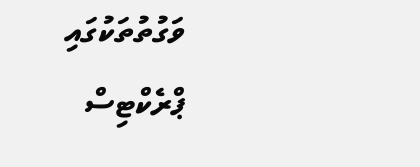ވަގުތުތަކުގައި ޕްރެކްޓިސް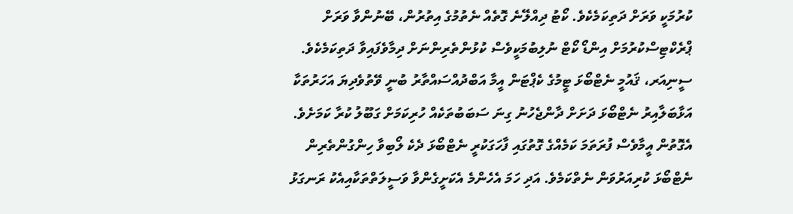ކުރުމަކީ ވަރަށް ދަތިކަމެކެވެ. ކޯޓު ދިއްލޭނެ ގޮތެއް ނެތުމުގެ އިތުރުން، ބޭނުންވާ ވަރަށް ޕްރެކްޓިސްކުރުމަށް އިންޑޯ ކޯޓް ނުލިބުމަކީވެސް ކުޅުންތެރިންނަށް ދިމާވެފައިވާ ދަތިކަމެކެވެ.
ސީނިއަރ، ޤައުމީ ނެޓްބޯޅަ ޓީމުގެ ކެޕްޓަން އީމާ އަބްދުއްސައްތާރު ބުނީ ވޭތުވެދިޔަ އަހަރުތަކާ އަޅާބަލާއިރު ނެޓްބޯޅަ ދަށަށް ދާންޖެހުނު ގިނަ ސަބަބުތަކެއް ހުރިކަމަށް ގަބޫލު ކުރާ ކަމަށެވެ. އެގޮތުން އީމާވެސް ފުރަތަމަ ކަމެއްގެ ގޮތުގައި ފާހަގަކުރީ ނެޓްބޯޅަ ދެކެ ލޯބިވާ ހިންގުންތެރިން ނެޓްބޯޅަ ކުރިއަރުވަން ނެތްކަމެވެ. އަދި ހަމަ އެހެންމެ އެކަށީގެންވާ ވަސީލަތްތަކާއިއެކު ރަނގަޅު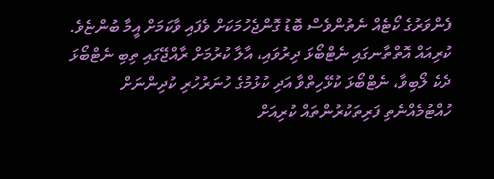ފެންވަރުގެ ކޯޓެއް ނެތުންވެސް ބޮޑު ގޮންޖެހުމަކަށް ވެފައި ވާކަމަށް އީމާ ބުންޏެވެ.
ކުރިއައް އޮތްތާނގައި ނެޓްބޯޅަ ދިރުވައި، އާލާ ކުރުމަށް ރާއްޖޭގައި ތިބި ނެޓްބޯޅަ ދެކެ ލޯބިވާ، ނެޓްބޯޅަ ކުޅޭހިތްވާ އަދި ކުޅުމުގެ ހުނަރުހުރި ކުދިންނަށް ހުއްޓުމެއްނެތި ފަރިތަކުރުންތައް ކުރިއަށް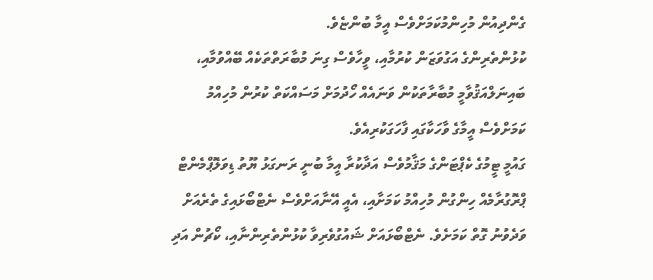ގެންދިއުން މުހިންމުކަމަށްވެސް އީމާ ބުންޏެވެ.
ކުޅުންތެރިންގެ އަގުވަޒަން ކުރުމާއި، ވީހާވެސް ގިނަ މުބާރަތްތަކެއް ބޭއްވުމާއި، ބައިނަލްއަޤުވާމީ މުބާރާތަކުން ވަނައެއް ހޯދުމަށް މަސައްކަތް ކުރުން މުހިއްމު ކަމަށްވެސް އީމާގެ ވާހަކާގައި ފާހަގަކުރިއެވެ.
ގައުމީ ޓީމުގެ ކެޕްޓަންގެ މަޤާމުވެސް އަދާކުރާ އީމާ ބުނީ ރަނގަޅު ޔޫތު ޑިވަލޮޕްމެންޓް ޕްރޮގުރާމެއް ހިންގުން މުހިއްމު ކަމަށާއި، އެއީ އޭނާއަށްވެސް ނެޓްބޯޅައިގެ ތެރެއަށް ވަދެވުނު ގޮތް ކަމަށެވެ. ނެޓްބޯޅައަށް ޝައުގުވެރިވާ ކުޅުންތެރިންނާއި، ކޯޗުން އަދި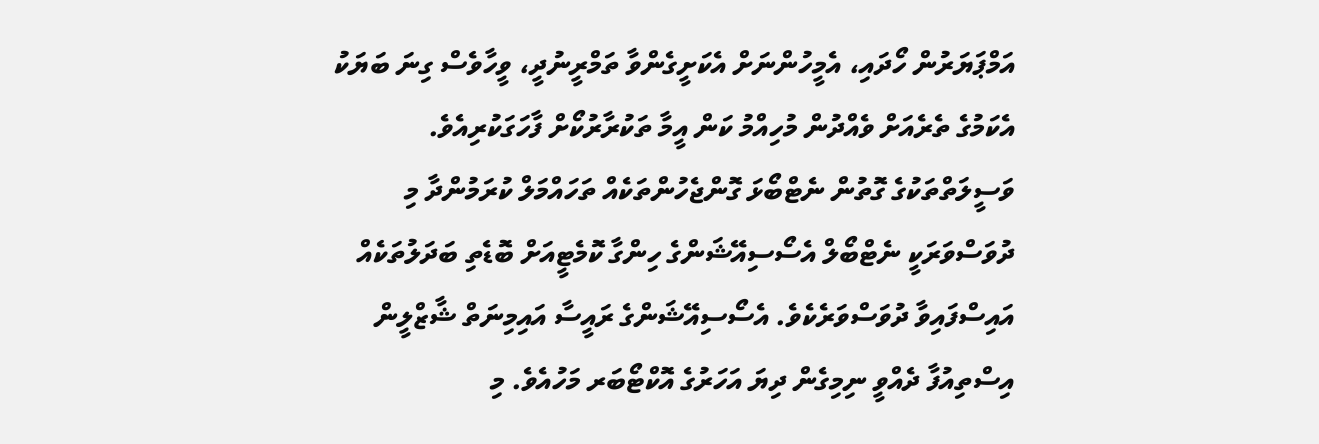އަމްޕަޔަރުން ހޯދައި، އެމީހުންނަށް އެކަށީގެންވާ ތަމްރީނުދީ، ވީހާވެސް ގިނަ ބަޔަކު އެކަމުގެ ތެރެއަށް ވެއްދުން މުހިއްމު ކަން އީމާ ތަކުރާރުކޯށް ފާހަގަކުރިއެވެ.
ވަސީލަތްތަކުގެ ގޮތުން ނެޓްބޯޅަ ގޮންޖެހުންތަކެއް ތަހައްމަލް ކުރަމުންދާ މި ދުވަސްވަރަކީ ނެޓްބޯލް އެސޯސިއޭޝަންގެ ހިންގާ ކޮމެޓީއަށް ބޮޑެތި ބަދަލުތަކެއް އައިސްފައިވާ ދުވަސްވަރެކެވެ. އެސޯސިއޭޝަންގެ ރައީސާ އައިމިނަތް ޝާޒްލީން އިސްތިއުފާ ދެއްވީ ނިމިގެން ދިޔަ އަހަރުގެ އޮކްޓޯބަރ މަހުއެވެ. މި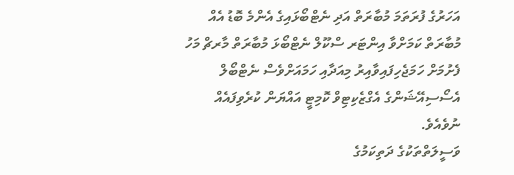އަހަރުގެ ފުރަތަމަ މުބާރަތް އަދި ނެޓްބޯޅައިގެ އެންމެ ބޮޑު އެއް މުބާރަތް ކަމަށްވާ އިންޓަރ ސްކޫލް ނެޓްބޯޅަ މުބާރަތް މާރޗް މަހު ފެށުމަށް ހަމަޖެހިފައިވާއިރު މިއަދާއި ހަމައަށްވެސް ނެޓްބޯލް އެސޯސިއޭޝަންގެ އެގްޒެކިޓިވް ކޮމިޓީ އައްޔަން ކުރެވިފައެއް ނުވެއެވެ.
ވަސީލަތްތަކުގެ ދަތިކަމުގެ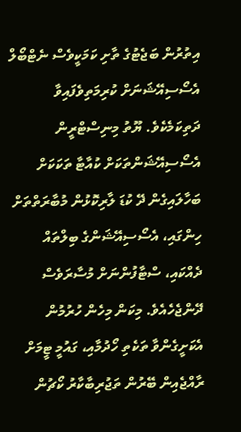އިތުރުން ބަޖެޓުގެ ތާށި ކަމަކީވެސް ނެޓްބޯލް އެސޯސިއޭޝަނަށް ކުރިމަތިވެފައިވާ ދަތިކަމެކެވެ. ޔޫތު މިނިސްޓްރީން އެސޯސިއޭޝަންތަކަށް ކުއާޓާ ތަކަކަށް ބަހާލައިގެން ދޭ ކުޑަ ލާރިކޮޅުން މުބާރަތްތަށް ހިންގައި، އެސޯސިއޭޝަންގެ ބިލްތައް ދެއްކައި، ސްޓާފުންނަށް މުސާރަވެސް ދޭންޖެހެއެވެ. މިކަން މިހެން ހުރުމުން އެކަށީގެންވާ ތަކެތި ހޯދުމާއި، ގައުމީ ޓީމަށް ރާއްޖެއިން ބޭރުން ތަޖުރިބާކާރު ކޯޗުން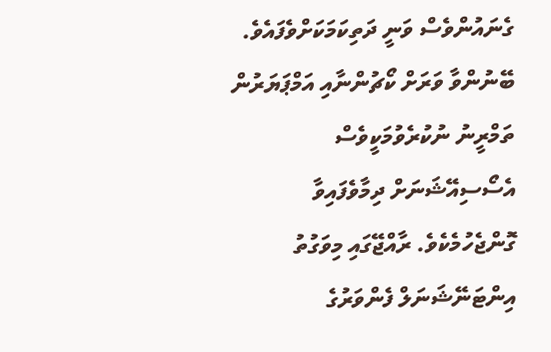ގެނައުންވެސް ވަނީ ދަތިކަމަކަށްވެފައެވެ.
ބޭނުންވާ ވަރަށް ކޯޗުންނާއި އަމްޕަޔަރުން ތަމްރީނު ނުކުރެވުމަކީވެސް އެސޯސިއޭޝަނަށް ދިމާވެފައިވާ ގޮންޖެހުމެކެވެ. ރާއްޖޭގައި މިވަގުތު އިންޓަނޭޝަނަލް ފެންވަރުގެ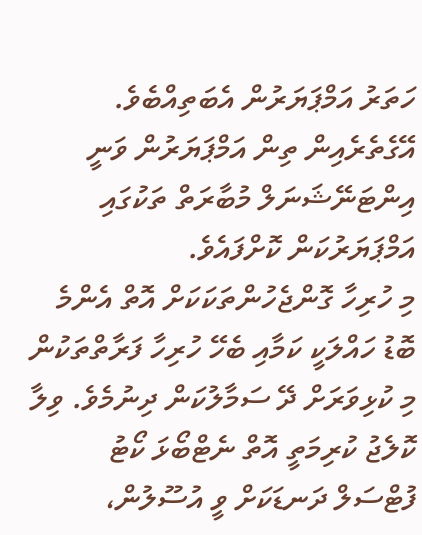ހަތަރު އަމްޕަޔަރުން އެބަތިއްބެވެ. އޭގެތެރެއިން ތިން އަމްޕަޔަރުން ވަނީ އިންޓަނޭޝަނަލް މުބާރަތް ތަކުގައި އަމްޕަޔަރުކަން ކޮށްފައެވެ.
މި ހުރިހާ ގޮންޖެހުންތަކަކަށް އޮތް އެންމެ ބޮޑު ހައްލަކީ ކަމާއި ބެހޭ ހުރިހާ ފަރާތްތަކުން މި ކުޅިވަރަށް ދޭ ސަމާލުކަން ދިނުމެވެ. ވިލާ ކޮލެޖު ކުރިމަތީ އޮތް ނެޓްބޯޅަ ކޯޓު ފުޓްސަލް ދަނޑަކަށް ވީ އުސޫލުން،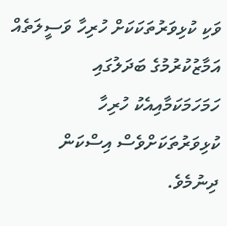ވަކި ކުޅިވަރުތަކަކަށް ހުރިހާ ވަސީލަތެއް އަމާޒުކުރުމުގެ ބަދަލުގައި ހަމަހަމަކަމާއިއެކު ހުރިހާ ކުޅިވަރުތަކަށްވެސް އިސްކަން ދިނުމެވެ.